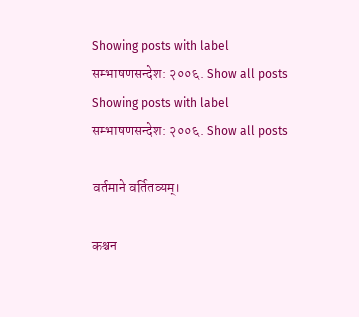Showing posts with label सम्भाषणसन्देश: २००६. Show all posts
Showing posts with label सम्भाषणसन्देश: २००६. Show all posts

वर्तमाने वर्तितव्यम्।

कश्चन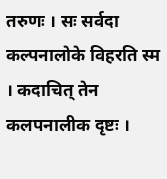तरुणः । सः सर्वदा कल्पनालोके विहरति स्म । कदाचित् तेन कलपनालीक दृष्टः ।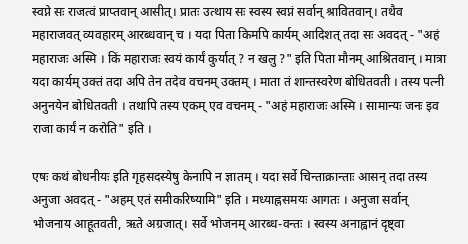स्वप्ने सः राजत्वं प्राप्तवान् आसीत्। प्रातः उत्थाय सः स्वस्य स्वप्नं सर्वान् श्रावितवान्। तथैव महाराजवत् व्यवहारम् आरब्धवान् च । यदा पिता किमपि कार्यम् आदिशत् तदा सः अवदत् - "अहं महाराजः अस्मि । किं महाराजः स्वयं कार्यं कुर्यात् ? न खलु ?" इति पिता मौनम् आश्रितवान् । मात्रा यदा कार्यम् उक्तं तदा अपि तेन तदेव वचनम् उक्तम् । माता तं शान्तस्वरेण बोधितवती । तस्य पत्नी अनुनयेन बोधितवती । तथापि तस्य एकम् एव वचनम् - "अहं महाराजः अस्मि । सामान्यः जनः इव राजा कार्यं न करोति" इति ।

एषः कथं बोधनीयः इति गृहसदस्येषु केनापि न ज्ञातम् । यदा सर्वे चिन्ताक्रान्ताः आसन् तदा तस्य अनुजा अवदत् - "अहम् एतं समीकरिष्यामि" इति । मध्याह्नसमयः आगतः । अनुजा सर्वान् भोजनाय आहूतवती, ऋते अग्रजात्। सर्वे भोजनम् आरब्ध-वन्तः । स्वस्य अनाह्वानं दृष्ट्वा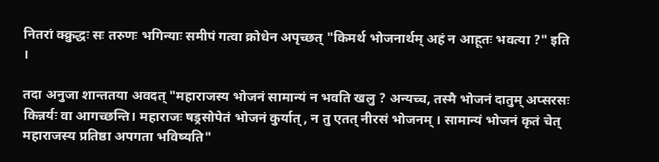नितरां क्क्रुद्धः सः तरुणः भगिन्याः समीपं गत्वा क्रोधेन अपृच्छत् "किमर्थ भोजनार्थम् अहं न आहूतः भवत्या ?" इति ।

तदा अनुजा शान्ततया अवदत् "महाराजस्य भोजनं सामान्यं न भवति खलु ? अन्यच्च, तस्मै भोजनं दातुम् अप्सरसः किन्नर्यः वा आगच्छन्ति। महाराजः षड्रसोपेतं भोजनं कुर्यात्, न तु एतत् नीरसं भोजनम् । सामान्यं भोजनं कृतं चेत् महाराजस्य प्रतिष्ठा अपगता भविष्यति"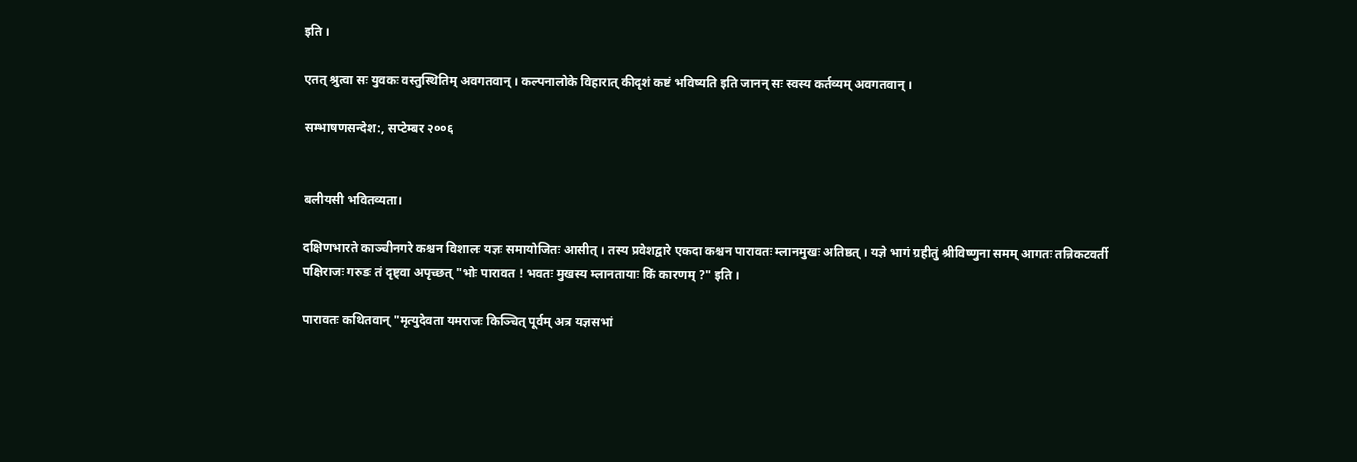इति ।

एतत् श्रुत्वा सः युवकः वस्तुस्थितिम् अवगतवान् । कल्पनालोके विहारात् कीदृशं कष्टं भविष्यति इति जानन् सः स्वस्य कर्तव्यम् अवगतवान् ।

सम्भाषणसन्देश:, सप्टेम्बर २००६


बलीयसी भवितव्यता।

दक्षिणभारते काञ्चीनगरे कश्चन विशालः यज्ञः समायोजितः आसीत् । तस्य प्रवेशद्वारे एकदा कश्चन पारावतः म्लानमुखः अतिष्ठत् । यज्ञे भागं ग्रहीतुं श्रीविष्णुना समम् आगतः तन्निकटवर्ती पक्षिराजः गरुडः तं दृष्ट्वा अपृच्छत् "भोः पारावत ! भवतः मुखस्य म्लानतायाः किं कारणम् ?" इति ।

पारावतः कथितवान् "मृत्युदेवता यमराजः किञ्चित् पूर्वम् अत्र यज्ञसभां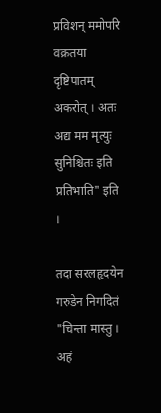प्रविशन् ममोपरि वक्रतया दृष्टिपातम् अकरोत् । अतः अद्य मम मृत्युः सुनिश्चितः इति प्रतिभाति" इति ।

तदा सरलहृदयेन गरुडेन निगदितं "चिन्ता मास्तु । अहं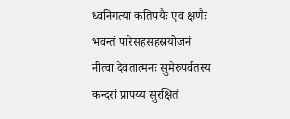ध्वनिगत्या कतिपयैः एव क्षणैः भवन्तं पारेसहसहस्रयोजनं नीत्वा देवतात्मनः सुमेरुपर्वतस्य कन्दरां प्रापय्य सुरक्षितं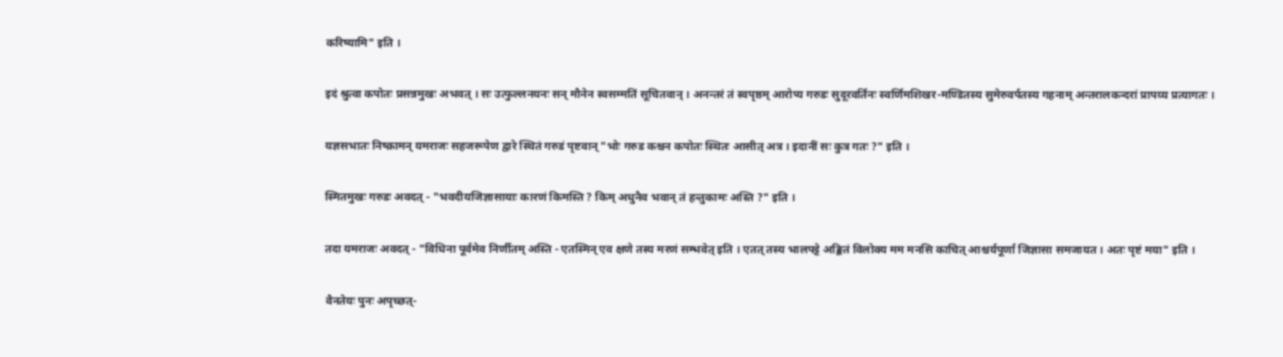करिष्यामि" इति ।

इदं श्रुत्वा कपोतः प्रसन्नमुखः अभवत् । सः उत्फुल्लनयनः सन् मौनेन स्वसम्मतिं सूचितवान् । अनन्तरं तं स्वपृष्ठम् आरोप्य गरुडः सुदूरवर्तिनः स्वर्णिमशिखर-मण्डितस्य सुमेरुवर्पतस्य गहनाम् अन्तरालकन्दरां प्रापय्य प्रत्यागतः ।

यज्ञसभातः निष्क्रामन् यमराजः सहजरूपेण द्वारे स्थितं गरुडं पृष्टवान् "भोः गरुड कश्चन कपोतः स्थितः आसीत् अत्र । इदानीं सः कुत्र गतः ?" इति ।

स्मितमुखः गरुडः अवदत् - "भवदीयजिज्ञासायाः कारणं किमस्ति ? किम् अधुनैव भवान् तं हन्तुकामः अस्ति ?" इति ।

तदा यमराजः अवदत् - "विधिना पूर्वमेव निर्णीतम् अस्ति - एतस्मिन् एव क्षणे तस्य मरणं सम्भवेत् इति । एतत् तस्य भालपट्टे अङ्कितं विलोक्य मम मनसि काचित् आश्चर्यपूर्णा जिज्ञासा समजायत । अतः पृष्टं मया" इति ।

वैनतेयः पुनः अपृच्छत्-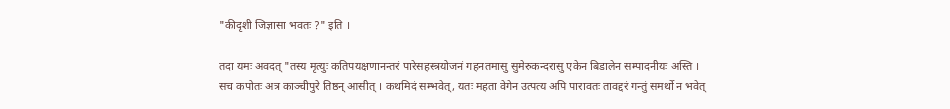"कीदृशी जिज्ञासा भवतः ?" इति ।

तदा यमः अवदत् "तस्य मृत्युः कतिपयक्षणानन्तरं पारेसहस्त्रयोजनं गहनतमासु सुमेरुकन्दरासु एकेन बिडालेन सम्पादनीयः अस्ति । सच कपोतः अत्र काञ्चीपुरे तिष्ठन् आसीत् । कथमिदं सम्भवेत्, यतः महता वेगेन उत्पत्य अपि पारावतः तावद्दरं गन्तुं समर्थो न भवेत्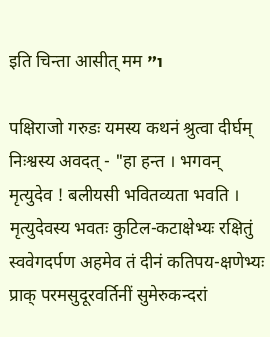इति चिन्ता आसीत् मम "ו

पक्षिराजो गरुडः यमस्य कथनं श्रुत्वा दीर्घम् निःश्वस्य अवदत् - "हा हन्त । भगवन् मृत्युदेव ! बलीयसी भवितव्यता भवति । मृत्युदेवस्य भवतः कुटिल-कटाक्षेभ्यः रक्षितुं स्ववेगदर्पण अहमेव तं दीनं कतिपय-क्षणेभ्यः प्राक् परमसुदूरवर्तिनीं सुमेरुकन्दरां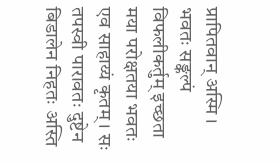प्रापितवान् अस्मि । भवतः सङ्कल्पं विफलीकर्तुम् इच्छता मया परोक्षतया भवतः एव साहाय्यं कृतम् । सः तपस्वी पारावतः दुष्टेन बिडालेन निहतः अस्ति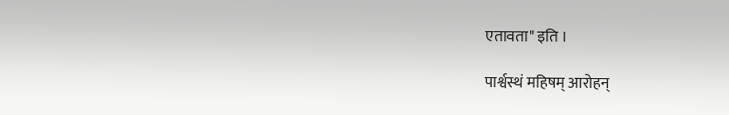एतावता" इति ।

पार्श्वस्थं महिषम् आरोहन्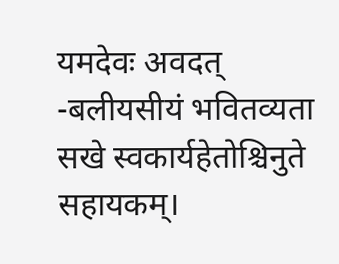यमदेवः अवदत् -बलीयसीयं भवितव्यता सखे स्वकार्यहेतोश्चिनुते सहायकम्।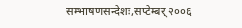सम्भाषणसन्देशः,सप्टेम्बर् २००६